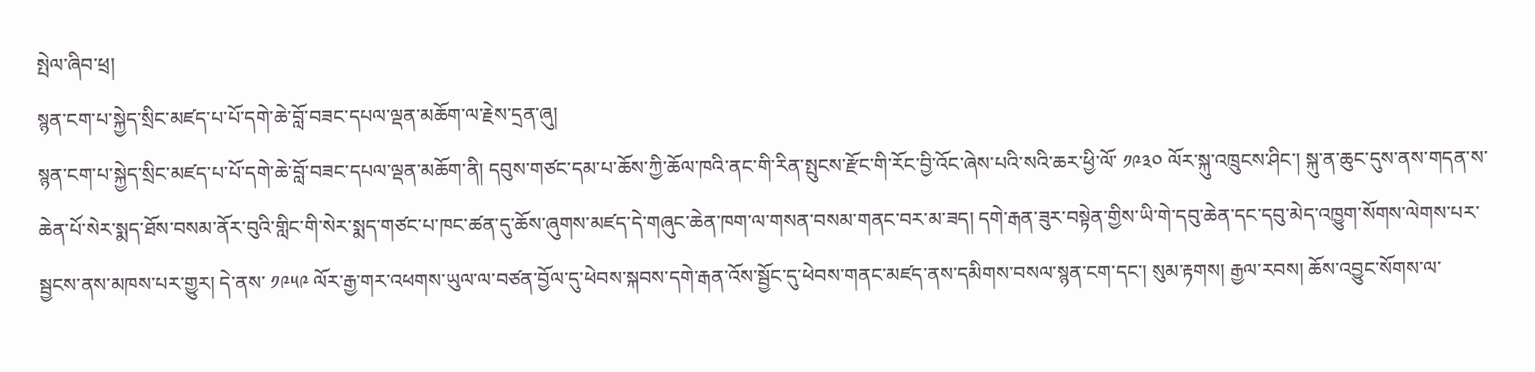སྤེལ་ཞིབ་ཕྲ།
སྙན་ངག་པ་སྐྱེད་སྲིང་མཛད་པ་པོ་དགེ་ཆེ་བློ་བཟང་དཔལ་ལྡན་མཆོག་ལ་རྗེས་དྲན་ཞུ།
སྙན་ངག་པ་སྐྱེད་སྲིང་མཛད་པ་པོ་དགེ་ཆེ་བློ་བཟང་དཔལ་ལྡན་མཆོག་ནི། དབུས་གཙང་དམ་པ་ཆོས་ཀྱི་ཆོལ་ཁའི་ནང་གི་རིན་སྤུངས་རྫོང་གི་རོང་བྱི་འོང་ཞེས་པའི་སའི་ཆར་ཕྱི་ལོ་ ༡༩༣༠ ལོར་སྐུ་འཁྲུངས་ཤིང་། སྐུ་ན་ཆུང་དུས་ནས་གདན་ས་ཆེན་པོ་སེར་སྨད་ཐོས་བསམ་ནོར་བུའི་གླིང་གི་སེར་སྨད་གཙང་པ་ཁང་ཚན་དུ་ཆོས་ཞུགས་མཛད་དེ་གཞུང་ཆེན་ཁག་ལ་གསན་བསམ་གནང་བར་མ་ཟད། དགེ་རྒན་ཟུར་བསྟེན་གྱིས་ཡི་གེ་དབུ་ཆེན་དང་དབུ་མེད་འཁྱུག་སོགས་ལེགས་པར་སྦྱངས་ནས་མཁས་པར་གྱུར། དེ་ནས་ ༡༩༥༩ ལོར་རྒྱ་གར་འཕགས་ཡུལ་ལ་བཙན་བྱོལ་དུ་ཕེབས་སྐབས་དགེ་རྒན་འོས་སྦྱོང་དུ་ཕེབས་གནང་མཛད་ནས་དམིགས་བསལ་སྙན་ངག་དང་། སུམ་རྟགས། རྒྱལ་རབས། ཆོས་འབྱུང་སོགས་ལ་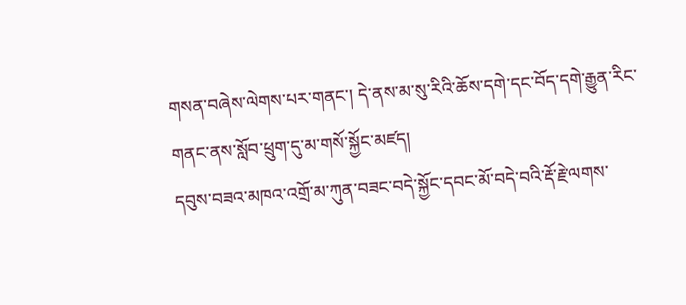གསན་བཞེས་ལེགས་པར་གནང་། དེ་ནས་མ་སུ་རིའི་ཆོས་དགེ་དང་བོད་དགེ་རྒྱུན་རིང་གནང་ནས་སློབ་ཕྲུག་དུ་མ་གསོ་སྐྱོང་མཛད།
དབུས་བཟའ་མཁའ་འགྲོ་མ་ཀུན་བཟང་བདེ་སྐྱོང་དབང་མོ་བདེ་བའི་རྡོ་རྗེ་ལགས་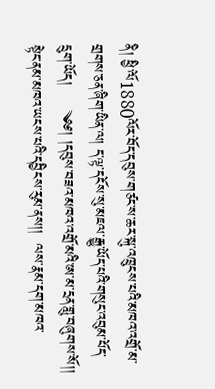ནི། ཕྱི་ལོ1880ལོར་བོད་དབུས་གཙང་ས་ཆར་སྐུ་འཁྲུངས་པའི་མཁའ་འགྲོ་མ་གྲགས་ཅན་ཞིག་ཡིན་ལ། ད་ལྟ་དངོས་སུ་མཇལ་རྒྱུ་ཡོད་པའི་གསུང་འབུམ་པོད་དྲུག་ཡོད།     ༄༅། །དབུས་བཟའ་མཁའ་འགྲོ་མའི་ཨ་མ་དྲན་གླུ་བཞུགས་སོ།། སྟེང་ནམ་མཁའ་ཡངས་པའི་དབྱིངས་རུམ་ནས།།  ལས་རྣམ་དག་མཁའ་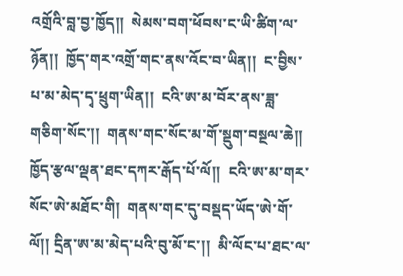འགྲོའི་བླ་བྱ་ཁྱོད།།  སེམས་བག་ཕོབས་ང་ཡི་ཚིག་ལ་ཉོན།།  ཁྱོད་གར་འགྲོ་གང་ནས་འོང་བ་ཡིན།།  ང་བྱིས་པ་མ་མེད་དྭ་ཕྲུག་ཡིན།།  ངའི་ཨ་མ་བོར་ནས་ཟླ་གཅིག་སོང་།།  གནས་གང་སོང་མ་གོ་སྡུག་བསྔལ་ཆེ།།  ཁྱོད་རྩལ་ལྡན་ཐང་དཀར་རྒོད་པོ་ལོ།།  ངའི་ཨ་མ་གར་སོང་ཨེ་མཐོང་གི།  གནས་གང་དུ་བསྡད་ཡོད་ཨེ་གོ་ལོ།། དྲིན་ཨ་མ་མེད་པའི་བུ་མོ་ང་།།  མི་ལོང་པ་ཐང་ལ་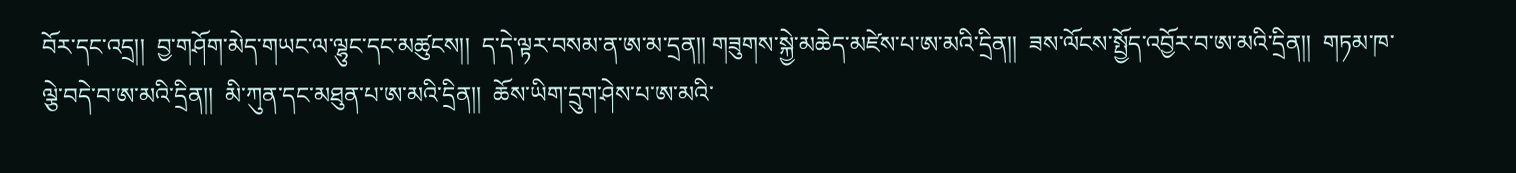བོར་དང་འདྲ།།  བྱ་གཤོག་མེད་གཡང་ལ་ལྷུང་དང་མཚུངས།།  ད་དེ་ལྟར་བསམ་ན་ཨ་མ་དྲན།། གཟུགས་སྐྱེ་མཆེད་མཛེས་པ་ཨ་མའི་དྲིན།།  ཟས་ལོངས་སྤྱོད་འབྱོར་བ་ཨ་མའི་དྲིན།།  གཏམ་ཁ་ལྕེ་བདེ་བ་ཨ་མའི་དྲིན།།  མི་ཀུན་དང་མཐུན་པ་ཨ་མའི་དྲིན།།  ཆོས་ཡིག་དྲུག་ཤེས་པ་ཨ་མའི་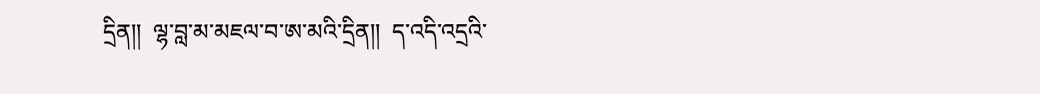དྲིན།།  ལྷ་བླ་མ་མཇལ་བ་ཨ་མའི་དྲིན།།  ད་འདི་འདྲའི་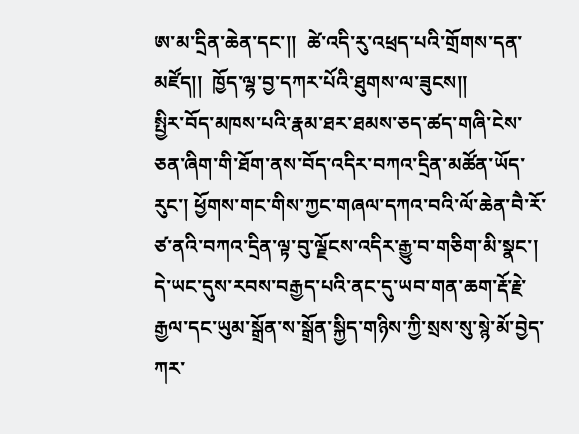ཨ་མ་དྲིན་ཆེན་དང་།།  ཚེ་འདི་རུ་འཕྲད་པའི་གྲོགས་དན་མཛོད།།  ཁྱོད་ལྷ་བྱ་དཀར་པོའི་ཐུགས་ལ་ཟུངས།།
སྤྱིར་བོད་མཁས་པའི་རྣམ་ཐར་ཐམས་ཅད་ཚད་གཞི་ངེས་ཅན་ཞིག་གི་ཐོག་ནས་བོད་འདིར་བཀའ་དྲིན་མཚོན་ཡོད་རུང་། ཕྱོགས་གང་གིས་ཀྱང་གཞལ་དཀའ་བའི་ལོ་ཆེན་བཻ་རོ་ཙ་ནའི་བཀའ་དྲིན་ལྟ་བུ་ལྗོངས་འདིར་རྒྱུ་བ་གཅིག་མི་སྣང་། དེ་ཡང་དུས་རབས་བརྒྱད་པའི་ནང་དུ་ཡབ་གན་ཆག་རྡོ་རྗེ་རྒྱལ་དང་ཡུམ་སྒྲོན་ས་སྒྲོན་སྐྱིད་གཉིས་ཀྱི་སྲས་སུ་སྙེ་མོ་བྱེད་ཀར་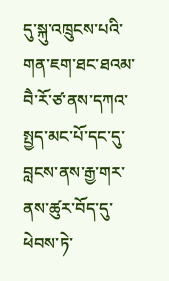དུ་སྐུ་འཁྲུངས་པའི་གན་ཇག་ཐང་ཐའམ་བཻ་རོ་ཙ་ནས་དཀའ་སྤྱད་མང་པོ་དང་དུ་བླངས་ནས་རྒྱ་གར་ནས་ཚུར་བོད་དུ་ཕེབས་ཏེ་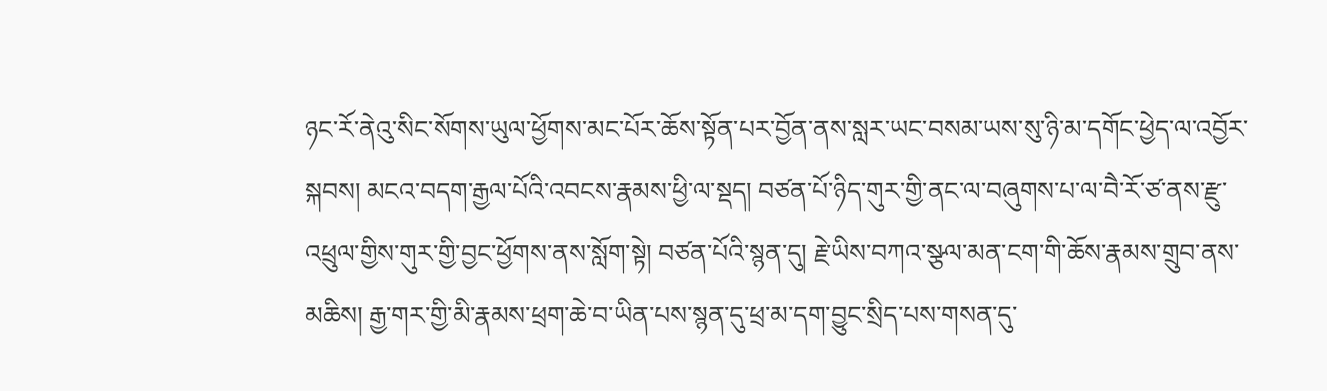ཉང་རོ་ནེའུ་སིང་སོགས་ཡུལ་ཕྱོགས་མང་པོར་ཆོས་སྟོན་པར་བྱོན་ནས་སླར་ཡང་བསམ་ཡས་སུ་ཉི་མ་དགོང་ཕྱེད་ལ་འབྱོར་སྐབས། མངའ་བདག་རྒྱལ་པོའི་འབངས་རྣམས་ཕྱི་ལ་སྡད། བཙན་པོ་ཉིད་གུར་གྱི་ནང་ལ་བཞུགས་པ་ལ་བཻ་རོ་ཙ་ནས་རྫུ་འཕྲུལ་གྱིས་གུར་གྱི་བྱང་ཕྱོགས་ནས་སློག་སྟེ། བཙན་པོའི་སྙན་དུ། རྗེ་ཡིས་བཀའ་སྩལ་མན་ངག་གི་ཆོས་རྣམས་གྲུབ་ནས་མཆིས། རྒྱ་གར་གྱི་མི་རྣམས་ཕྲག་ཆེ་བ་ཡིན་པས་སྙན་དུ་ཕྲ་མ་དག་བྱུང་སྲིད་པས་གསན་དུ་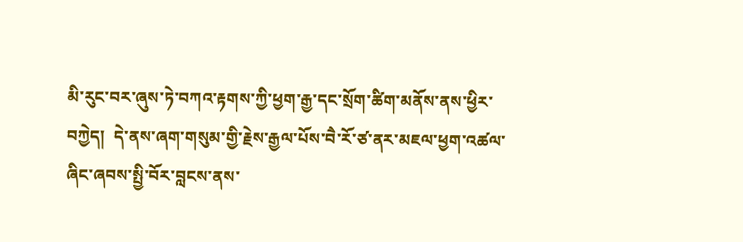མི་རུང་བར་ཞུས་ཏེ་བཀའ་རྟགས་ཀྱི་ཕྱག་རྒྱ་དང་སྲོག་ཚིག་མནོས་ནས་ཕྱིར་བཀྱེད།  དེ་ནས་ཞག་གསུམ་གྱི་རྗེས་རྒྱལ་པོས་བཻ་རོ་ཙ་ནར་མཇལ་ཕྱག་འཚལ་ཞིང་ཞབས་སྤྱི་བོར་བླངས་ནས་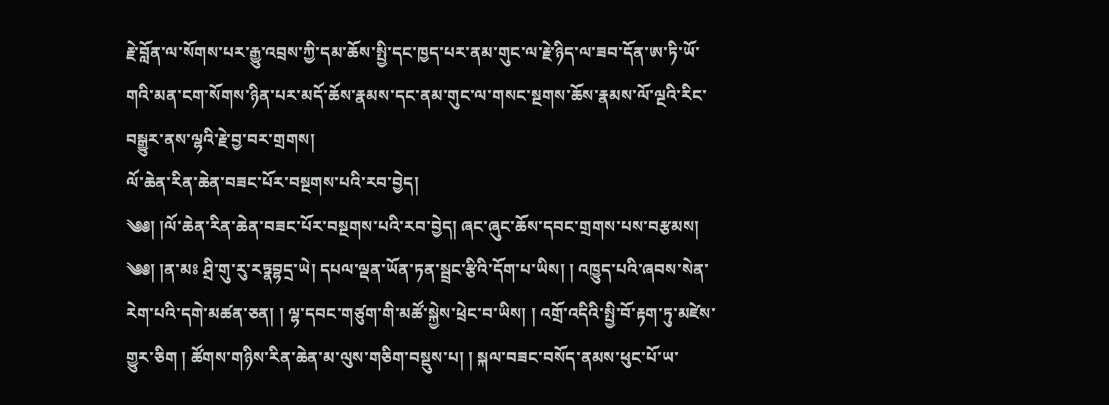རྗེ་བློན་ལ་སོགས་པར་རྒྱུ་འབྲས་ཀྱི་དམ་ཆོས་སྤྱི་དང་ཁྱད་པར་ནམ་གུང་ལ་རྗེ་ཉིད་ལ་ཟབ་དོན་ཨ་ཏི་ཡོ་གའི་མན་ངག་སོགས་ཉིན་པར་མདོ་ཆོས་རྣམས་དང་ནམ་གུང་ལ་གསང་སྔགས་ཆོས་རྣམས་ལོ་ལྔའི་རིང་བསྒྱུར་ནས་ལྷའི་རྗེ་བྱ་བར་གྲགས།
ལོ་ཆེན་རིན་ཆེན་བཟང་པོར་བསྔགས་པའི་རབ་བྱེད།
༄༅། །ལོ་ཆེན་རིན་ཆེན་བཟང་པོར་བསྔགས་པའི་རབ་བྱེད། ཞང་ཞུང་ཆོས་དབང་གྲགས་པས་བརྩམས། ༄༅། །ན་མཿ ཤྲི་གུ་རུ་རཏྣབྷདྲ་ཡེ། དཔལ་ལྡན་ཡོན་ཏན་སྦྲང་རྩིའི་དོག་པ་ཡིས། ། འཁྱུད་པའི་ཞབས་སེན་རེག་པའི་དགེ་མཚན་ཅན། ། ལྷ་དབང་གཙུག་གི་མཚོ་སྐྱེས་ཕྲེང་བ་ཡིས། ། འགྲོ་འདིའི་སྤྱི་བོ་རྟག་ཏུ་མཛེས་གྱུར་ཅིག ། ཚོགས་གཉིས་རིན་ཆེན་མ་ལུས་གཅིག་བསྡུས་པ། ། སྐལ་བཟང་བསོད་ནམས་ཕུང་པོ་ཡ་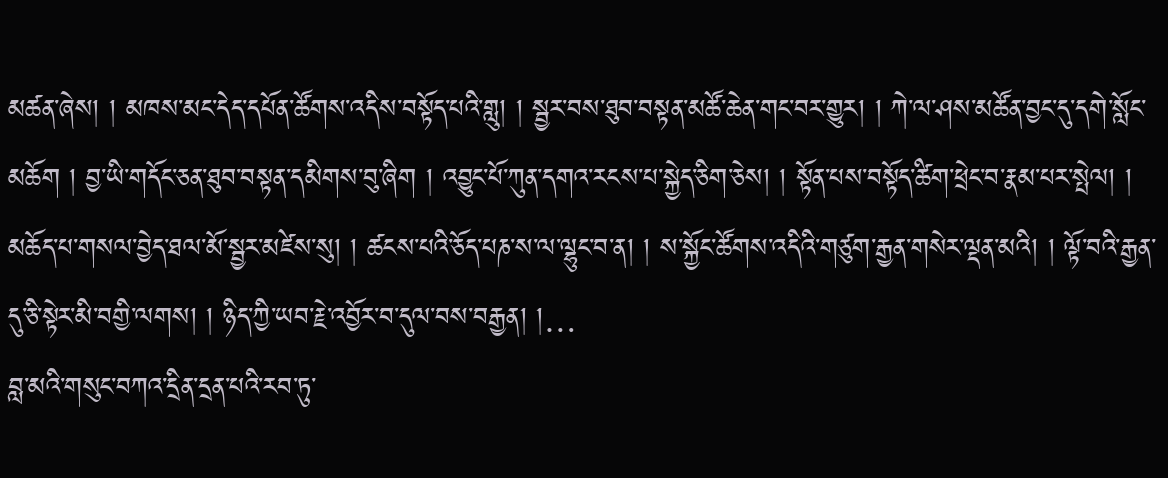མཚན་ཞེས། ། མཁས་མང་དེད་དཔོན་ཚོགས་འདིས་བསྟོད་པའི་གླུ། ། སྦྱར་བས་ཐུབ་བསྟན་མཚོ་ཆེན་གང་བར་གྱུར། ། ཀེ་ལ་ཤས་མཚོན་བྱང་དུ་དགེ་སློང་མཆོག ། བྱ་ཡི་གདོང་ཅན་ཐུབ་བསྟན་དམིགས་བུ་ཞིག ། འབྱུང་པོ་ཀུན་དགའ་རངས་པ་སྐྱེད་ཅིག་ཅེས། ། སྟོན་པས་བསྟོད་ཚིག་ཕྲེང་བ་རྣམ་པར་སྤེལ། ། མཆོད་པ་གསལ་བྱེད་ཐལ་མོ་སྦྱར་མཛེས་སུ། ། ཚངས་པའི་ཅོད་པཎ་ས་ལ་ལྷུང་བ་ན། ། ས་སྐྱོང་ཚོགས་འདིའི་གཙུག་རྒྱན་གསེར་ལྡན་མའི། ། ལྟོ་བའི་རྒྱན་དུ་ཅི་སྟེར་མི་བགྱི་ལགས། ། ཉིད་ཀྱི་ཡབ་རྗེ་འབྱོར་བ་དུལ་བས་བརྒྱན། །…
བླ་མའི་གསུང་བཀའ་དྲིན་དྲན་པའི་རབ་ཏུ་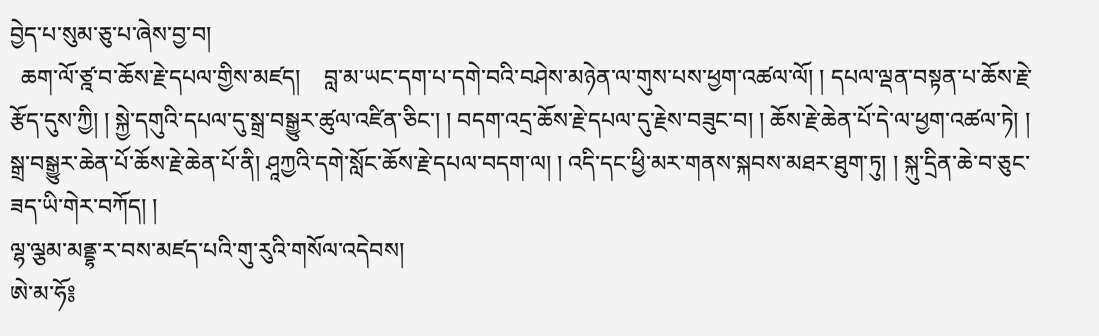བྱེད་པ་སུམ་ཅུ་པ་ཞེས་བྱ་བ།
  ཆག་ལོ་ཙྰ་བ་ཆོས་རྗེ་དཔལ་གྱིས་མཛད།    བླ་མ་ཡང་དག་པ་དགེ་བའི་བཤེས་མཉེན་ལ་གུས་པས་ཕྱག་འཚལ་ལོ། ། དཔལ་ལྡན་བསྟན་པ་ཆོས་རྗེ་རྩོད་དུས་ཀྱི། ། སྐྱེ་དགུའི་དཔལ་དུ་སྒྲ་བསྒྱུར་ཚུལ་འཛིན་ཅིང་། ། བདག་འདྲ་ཆོས་རྗེ་དཔལ་དུ་རྗེས་བཟུང་བ། ། ཆོས་རྗེ་ཆེན་པོ་དེ་ལ་ཕྱག་འཚལ་ཏེ། ། སྒྲ་བསྒྱུར་ཆེན་པོ་ཆོས་རྗེ་ཆེན་པོ་ནི། ཤཱཀྱའི་དགེ་སློང་ཆོས་རྗེ་དཔལ་བདག་ལ། ། འདི་དང་ཕྱི་མར་གནས་སྐབས་མཐར་ཐུག་ཏུ། ། སྐུ་དྲིན་ཆེ་བ་ཅུང་ཟད་ཡི་གེར་བཀོད། །
ལྷ་ལྕམ་མནྡྷ་ར་བས་མཛད་པའི་གུ་རུའི་གསོལ་འདེབས།
ཨེ་མ་ཧོ༔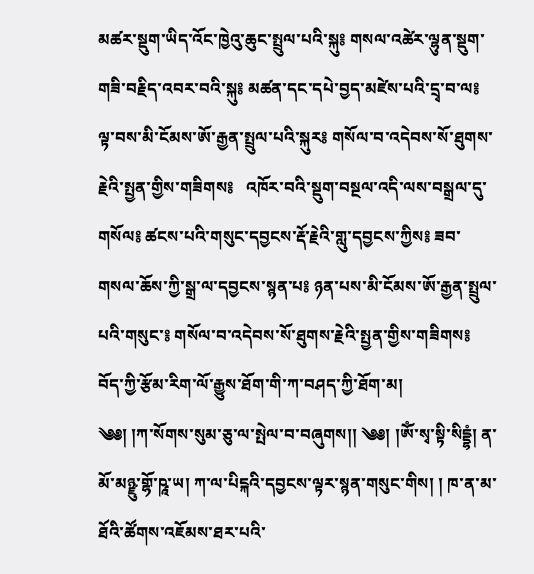མཚར་སྡུག་ཡིད་འོང་ཁྱེའུ་ཆུང་སྤྲུལ་པའི་སྐུ༔ གསལ་འཚེར་ལྷུན་སྡུག་གཟི་བརྗིད་འབར་བའི་སྐུ༔ མཚན་དང་དཔེ་བྱད་མཛེས་པའི་དྲྭ་བ་ལ༔ ལྟ་བས་མི་ངོམས་ཨོ་རྒྱན་སྤྲུལ་པའི་སྐུར༔ གསོལ་བ་འདེབས་སོ་ཐུགས་རྗེའི་སྤྱན་གྱིས་གཟིགས༔   འཁོར་བའི་སྡུག་བསྔལ་འདི་ལས་བསྒྲལ་དུ་གསོལ༔ ཚངས་པའི་གསུང་དབྱངས་རྡོ་རྗེའི་གླུ་དབྱངས་ཀྱིས༔ ཟབ་གསལ་ཆོས་ཀྱི་སྒྲ་ལ་དབྱངས་སྙན་པ༔ ཉན་པས་མི་ངོམས་ཨོ་རྒྱན་སྤྲུལ་པའི་གསུང་༔ གསོལ་བ་འདེབས་སོ་ཐུགས་རྗེའི་སྤྱན་གྱིས་གཟིགས༔
བོད་ཀྱི་རྩོམ་རིག་ལོ་རྒྱུས་ཐོག་གི་ཀ་བཤད་ཀྱི་ཐོག་མ།
༄༅། །ཀ་སོགས་སུམ་ཅུ་ལ་སྤེལ་བ་བཞུགས།། ༄༅། །ཨོཾ་སྭ་སྟི་སིདྡྷཾ། ན་མོ་མཉྫུ་གྷོ་ཥཱ་ཡ། ཀ་ལ་པིངྐའི་དབྱངས་ལྟར་སྙན་གསུང་གིས། ། ཁ་ན་མ་ཐོའི་ཚོགས་འཇོམས་ཐར་པའི་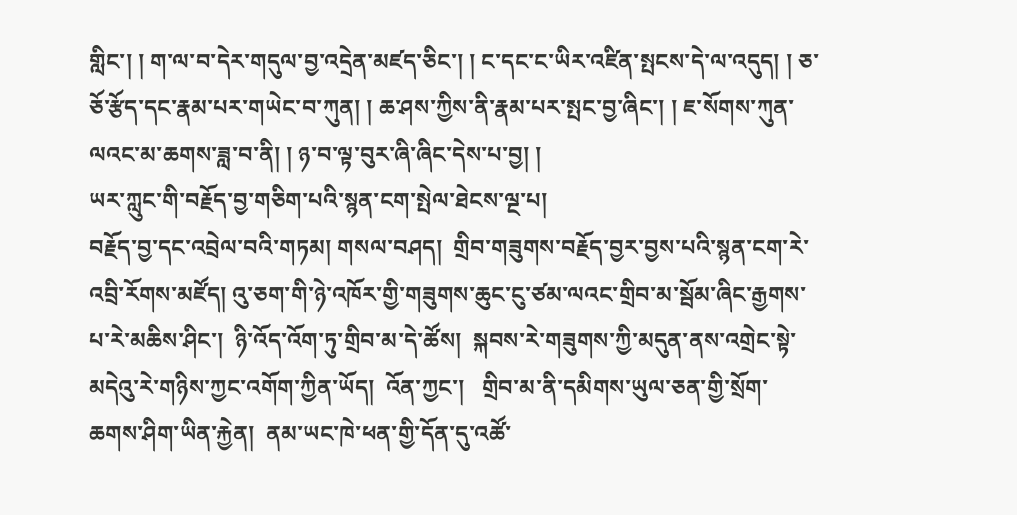གླིང་། ། ག་ལ་བ་དེར་གདུལ་བྱ་འདྲེན་མཛད་ཅིང་། ། ང་དང་ང་ཡིར་འཛིན་སྤངས་དེ་ལ་འདུད། ། ཅ་ཅོ་རྩོད་དང་རྣམ་པར་གཡེང་བ་ཀུན། ། ཆ་ཤས་ཀྱིས་ནི་རྣམ་པར་སྤང་བྱ་ཞིང་། ། ཇ་སོགས་ཀུན་ལའང་མ་ཆགས་ཟླ་བ་ནི། ། ཉ་བ་ལྟ་བུར་ཞི་ཞིང་དེས་པ་བྱ། །
ཡར་ཀླུང་གི་བརྗོད་བྱ་གཅིག་པའི་སྙན་ངག་སྤེལ་ཐེངས་ལྔ་པ།
བརྗོད་བྱ་དང་འབྲེལ་བའི་གཏམ། གསལ་བཤད།  གྲིབ་གཟུགས་བརྗོད་བྱར་བྱས་པའི་སྙན་ངག་རེ་འབྲི་རོགས་མཛོད། འུ་ཅག་གི་ཉེ་འཁོར་གྱི་གཟུགས་ཆུང་ངུ་ཙམ་ལའང་གྲིབ་མ་སྦོམ་ཞིང་རྒྱགས་པ་རེ་མཆིས་ཤིང་།  ཉི་འོད་འོག་ཏུ་གྲིབ་མ་དེ་ཚོས།  སྐབས་རེ་གཟུགས་ཀྱི་མདུན་ནས་འགྲེང་སྟེ་མདེའུ་རེ་གཉིས་ཀྱང་འགོག་ཀྱིན་ཡོད།  འོན་ཀྱང་།   གྲིབ་མ་ནི་དམིགས་ཡུལ་ཅན་གྱི་སྲོག་ཆགས་ཤིག་ཡིན་རྐྱེན།  ནམ་ཡང་ཁེ་ཕན་གྱི་དོན་དུ་འཚོ་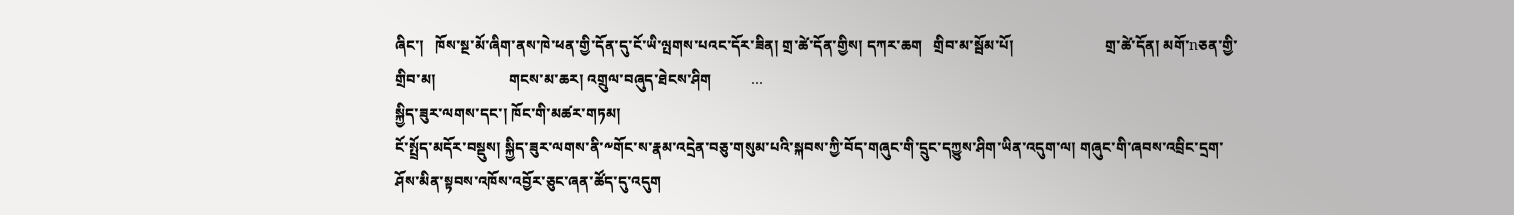ཞིང་།   ཁོས་སྔ་མོ་ཞིག་ནས་ཁེ་ཕན་གྱི་དོན་དུ་ངོ་ཡི་ལྤགས་པའང་དོར་ཟིན། གྲ་ཚེ་དོན་གྱིས། དཀར་ཆག   གྲིབ་མ་སྦོམ་པོ།                         གྲ་ཚེ་དོན། མགོ་nཅན་གྱི་གྲིབ་མ།                    གངས་མ་ཆར། འགྲུལ་བཞུད་ཐེངས་ཤིག           …
སྐྱིད་ཟུར་ལགས་དང་། ཁོང་གི་མཚར་གཏམ།
ངོ་སྤྲོད་མདོར་བསྡུས། སྐྱིད་ཟུར་ལགས་ནི་༸གོང་ས་རྣམ་འདྲེན་བཅུ་གསུམ་པའི་སྐབས་ཀྱི་བོད་གཞུང་གི་དྲུང་དཀྱུས་ཤིག་ཡིན་འདུག་ལ། གཞུང་གི་ཞབས་འབྲིང་དྲག་ཤོས་མིན་སྟབས་འཁོས་འབྱོར་ཅུང་ཞན་ཚོད་དུ་འདུག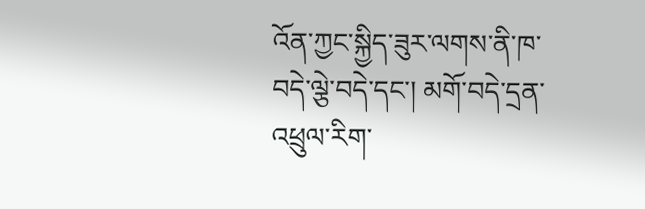འོན་ཀྱང་སྐྱིད་ཟུར་ལགས་ནི་ཁ་བདེ་ལྕེ་བདེ་དང་། མགོ་བདེ་དྲན་འཕྲུལ་རིག་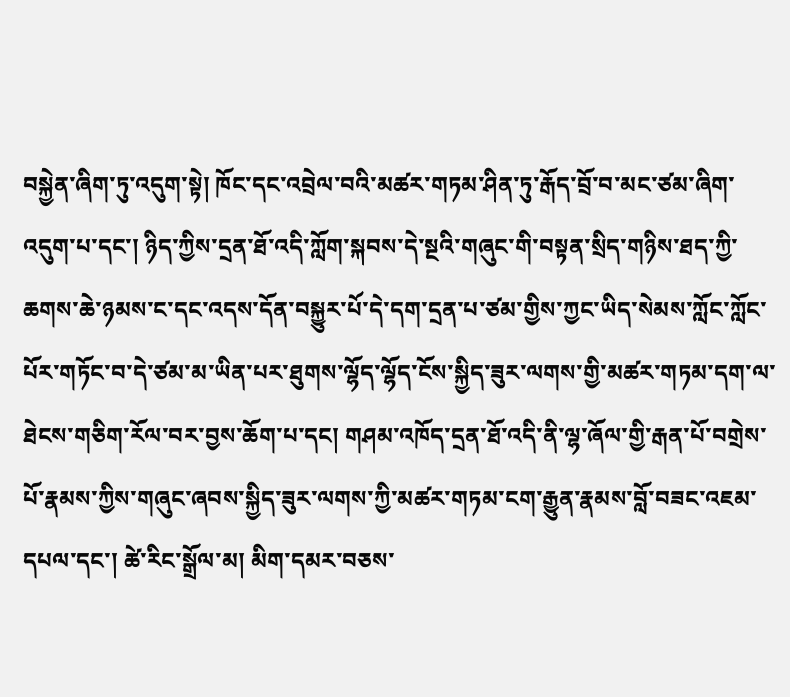བསྐྱེན་ཞིག་ཏུ་འདུག་སྟེ། ཁོང་དང་འབྲེལ་བའི་མཚར་གཏམ་ཤིན་ཏུ་རྒོད་བྲོ་བ་མང་ཙམ་ཞིག་འདུག་པ་དང་། ཉིད་ཀྱིས་དྲན་ཐོ་འདི་ཀློག་སྐབས་དེ་སྔའི་གཞུང་གི་བསྟན་སྲིད་གཉིས་ཐད་ཀྱི་ཆགས་ཆེ་ཉམས་ང་དང་འདས་དོན་བསྐྱུར་པོ་དེ་དག་དྲན་པ་ཙམ་གྱིས་ཀྱང་ཡིད་སེམས་ཀློང་ཀློང་པོར་གཏོང་བ་དེ་ཙམ་མ་ཡིན་པར་ཐུགས་ལྷོད་ལྷོད་ངོས་སྐྱིད་ཟུར་ལགས་གྱི་མཚར་གཏམ་དག་ལ་ཐེངས་གཅིག་རོལ་བར་བྱས་ཆོག་པ་དང། གཤམ་འཁོད་དྲན་ཐོ་འདི་ནི་ལྷ་ཞོལ་གྱི་རྒན་པོ་བགྲེས་པོ་རྣམས་ཀྱིས་གཞུང་ཞབས་སྐྱིད་ཟུར་ལགས་ཀྱི་མཚར་གཏམ་ངག་རྒྱུན་རྣམས་བློ་བཟང་འཇམ་དཔལ་དང་། ཚེ་རིང་སྒྲོལ་མ། མིག་དམར་བཅས་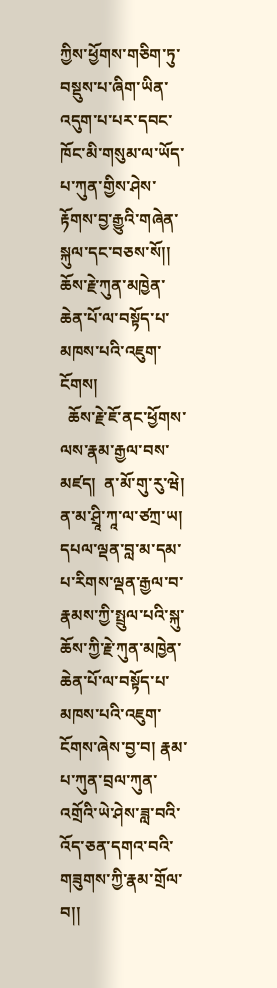ཀྱིས་ཕྱོགས་གཅིག་ཏུ་བསྡུས་པ་ཞིག་ཡིན་འདུག་པ་པར་དབང་ཁོང་མི་གསུམ་ལ་ཡོད་པ་ཀུན་གྱིས་ཤེས་རྟོགས་བྱ་རྒྱུའི་གཞེན་སྐུལ་དང་བཅས་སོ།།
ཆོས་རྗེ་ཀུན་མཁྱེན་ཆེན་པོ་ལ་བསྟོད་པ་མཁས་པའི་འཇུག་ངོགས།
  ཆོས་རྗེ་ཇོ་ནང་ཕྱོགས་ལས་རྣམ་རྒྱལ་བས་མཛད།  ན་མོ་གུ་རུ་ཝེ། ན་མ་ཤྲཱི་ཀཱ་ལ་ཙཀྲ་ཡ། དཔལ་ལྡན་བླ་མ་དམ་པ་རིགས་ལྡན་རྒྱལ་བ་རྣམས་ཀྱི་སྤྲུལ་པའི་སྐུ་ཆོས་ཀྱི་རྗེ་ཀུན་མཁྱེན་ཆེན་པོ་ལ་བསྟོད་པ་མཁས་པའི་འཇུག་ངོགས་ཞེས་བྱ་བ། རྣམ་པ་ཀུན་བྲལ་ཀུན་འགྲོའི་ཡེ་ཤེས་ཟླ་བའི་འོད་ཅན་དགའ་བའི་གཟུགས་ཀྱི་རྣམ་གྲོལ་བ།།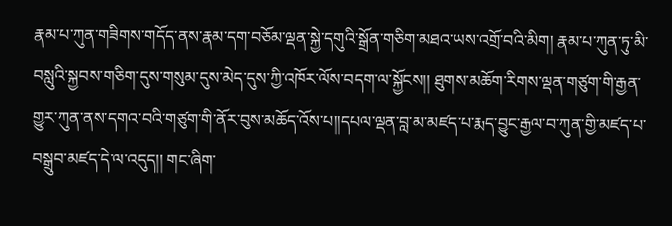རྣམ་པ་ཀུན་གཟིགས་གདོད་ནས་རྣམ་དག་བཅོམ་ལྡན་སྐྱེ་དགུའི་སྒྲོན་གཅིག་མཐའ་ཡས་འགྲོ་བའི་མིག། རྣམ་པ་ཀུན་ཏུ་མི་བསླུའི་སྐྱབས་གཅིག་དུས་གསུམ་དུས་མེད་དུས་ཀྱི་འཁོར་ལོས་བདག་ལ་སྐྱོངས།། ཐུགས་མཆོག་རིགས་ལྡན་གཙུག་གི་རྒྱན་གྱུར་ཀུན་ནས་དགའ་བའི་གཙུག་གི་ནོར་བུས་མཆོད་འོས་པ།།དཔལ་ལྡན་བླ་མ་མཛད་པ་རྨད་བྱུང་རྒྱལ་བ་ཀུན་གྱི་མཛད་པ་བསྒྲུབ་མཛད་དེ་ལ་འདུད།། གང་ཞིག་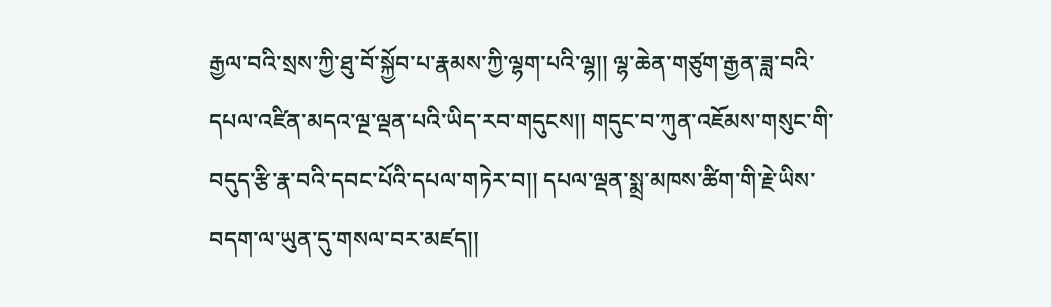རྒྱལ་བའི་སྲས་ཀྱི་ཐུ་བོ་སྐྱོབ་པ་རྣམས་ཀྱི་ལྷག་པའི་ལྷ།། ལྷ་ཆེན་གཙུག་རྒྱན་ཟླ་བའི་དཔལ་འཛིན་མདའ་ལྔ་ལྡན་པའི་ཡིད་རབ་གདུངས།། གདུང་བ་ཀུན་འཇོམས་གསུང་གི་བདུད་རྩི་རྣ་བའི་དབང་པོའི་དཔལ་གཏེར་བ།། དཔལ་ལྡན་སྨྲ་མཁས་ཚིག་གི་རྗེ་ཡིས་བདག་ལ་ཡུན་དུ་གསལ་བར་མཛད།།